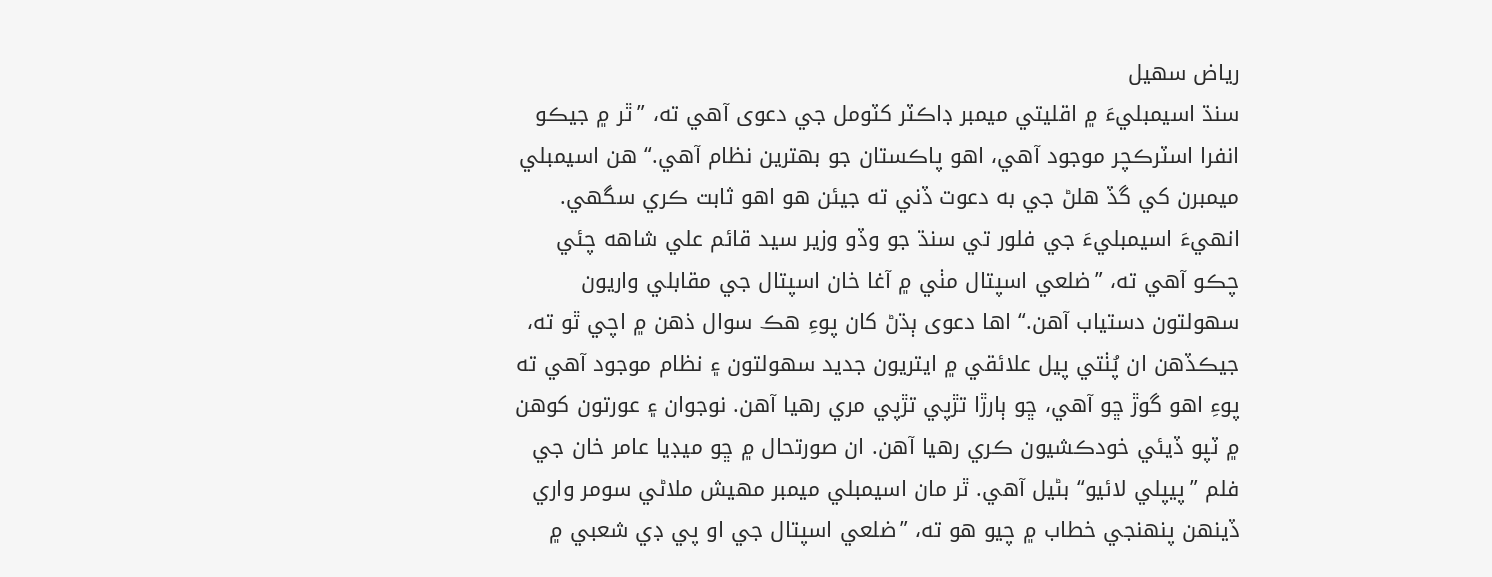ریاض سهیل
سنڌ اسيمبليءَ ۾ اقليتي ميمبر ڊاڪٽر کٽومل جي دعوى آهي ته، ”ٿر ۾ جيڪو انفرا اسٽرڪچر موجود آهي، اهو پاڪستان جو بهترين نظام آهي.“ هن اسيمبلي ميمبرن کي گڏ هلڻ جي به دعوت ڏني ته جيئن هو اهو ثابت ڪري سگهي. انهيءَ اسيمبليءَ جي فلور تي سنڌ جو وڏو وزير سيد قائم علي شاهه چئي چڪو آهي ته، ”ضلعي اسپتال مٺي ۾ آغا خان اسپتال جي مقابلي واريون سهولتون دستياب آهن.“ اها دعوى ٻڌڻ کان پوءِ هڪ سوال ذهن ۾ اچي ٿو ته، جيڪڏهن ان پُٺتي پيل علائقي ۾ ايتريون جديد سهولتون ۽ نظام موجود آهي ته پوءِ اهو گوڙ ڇو آهي، ڇو ٻارڙا تڙپي تڙپي مري رهيا آهن. نوجوان ۽ عورتون کوهن ۾ ٽپو ڏيئي خودڪشيون ڪري رهيا آهن. ان صورتحال ۾ ڇو ميڊيا عامر خان جي فلم ”پيپلي لائيو“ بڻيل آهي. ٿر مان اسيمبلي ميمبر مهيش ملاڻي سومر واري ڏينهن پنهنجي خطاب ۾ چيو هو ته، ”ضلعي اسپتال جي او پي ڊي شعبي ۾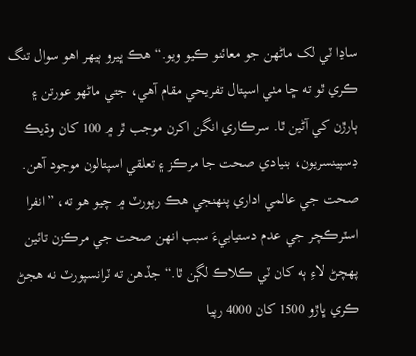ساڍا ٽي لک ماڻهن جو معائنو ڪيو ويو.“ هڪ ڀيرو ٻيهر اهو سوال تنگ ڪري ٿو ته ڇا مٺي اسپتال تفريحي مقام آهي، جتي ماڻهو عورتن ۽ ٻارڙن کي آڻين ٿا. سرڪاري انگن اکرن موجب ٿر ۾ 100 کان وڌيڪ ڊسپينسريون، بنيادي صحت جا مرڪز ۽ تعلقي اسپتالون موجود آهن. صحت جي عالمي اداري پنهنجي هڪ رپورٽ ۾ چيو هو ته، ”انفرا اسٽرڪچر جي عدم دستيابيءَ سبب انهن صحت جي مرڪزن تائين پهچڻ لاءِ ٻه کان ٽي ڪلاڪ لڳن ٿا.“ جڏهن ته ٽرانسپورٽ نه هجڻ ڪري ڀاڙو 1500 کان 4000 رپيا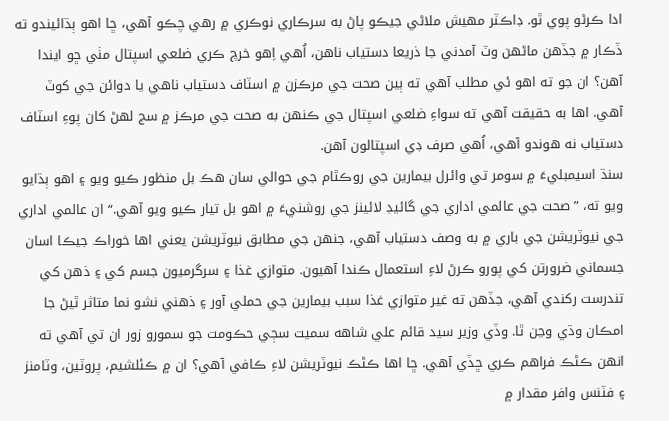ادا ڪرڻو پوي ٿو. ڊاڪٽر مهيش ملاڻي جيڪو پاڻ به سرڪاري نوڪري ۾ رهي چڪو آهي، ڇا اهو ٻڌائيندو ته ڏڪار ۾ جڏهن ماڻهن وٽ آمدني جا ذريعا دستياب ناهن، اُهي اِهو خرچ ڪري ضلعي اسپتال مٺي ڇو ايندا آهن؟ ان جو ته اهو ئي مطلب آهي ته ٻين صحت جي مرڪزن ۾ اسٽاف دستياب ناهي يا دوائن جي کوٽ آهي. اها به حقيقت آهي ته سواءِ ضلعي اسپتال جي ڪنهن به صحت جي مرڪز ۾ سج لهڻ کان پوءِ اسٽاف دستياب نه هوندو آهي، اُهي صرف ڊي اسپتالون آهن.
سنڌ اسيمبليءَ ۾ سومر تي وائرل بيمارين جي روڪٿام جي حوالي سان هڪ بل منظور ڪيو ويو ۽ اهو ٻڌايو ويو ته، ”صحت جي عالمي اداري جي گائيڊ لائينز جي روشنيءَ ۾ اهو بل تيار ڪيو ويو آهي.“ ان عالمي اداري جي نيوٽريشن جي باري ۾ به وصف دستياب آهي، جنهن جي مطابق نيوٽريشن يعني اها خوراڪ جيڪا اسان جسماني ضرورتن کي پورو ڪرڻ لاءِ استعمال ڪندا آهيون. متوازي غذا ۽ سرگرميون جسم کي ۽ ذهن کي تندرست رکندي آهي، جڏهن ته غير متوازي غذا سبب بيمارين جي حملي آور ۽ ذهني نشو نما متاثر ٿيڻ جا امڪان وڌي وڃن ٿا. وڏي وزير سيد قائم علي شاهه سميت سڄي حڪومت جو سمورو زور ان تي آهي ته انهن ڪڻڪ فراهم ڪري ڇڏي آهي. ڇا اها ڪڻڪ نيوٽريشن لاءِ ڪافي آهي؟ ان ۾ ڪئلشيم، پروٽين، وٽامنز ۽ فٽنس وافر مقدار ۾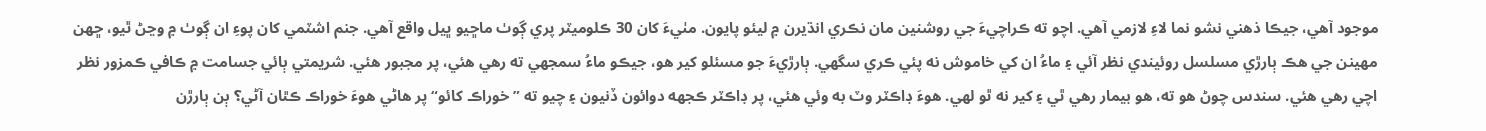موجود آهي، جيڪا ذهني نشو نما لاءِ لازمي آهي. اچو ته ڪراچيءَ جي روشنين مان نڪري انڌيرن ۾ ليئو پايون. مٺيءَ کان 30 ڪلوميٽر پري ڳوٺ ماڇيو ڀيل واقع آهي. جنم اشٽمي کان پوءِ ان ڳوٺ ۾ وڃڻ ٿيو، ڇهن مهينن جي هڪ ٻارڙي مسلسل روئيندي نظر آئي ۽ ماءُ ان کي خاموش نه پئي ڪري سگهي. ٻارڙيءَ جو مسئلو کير هو، جيڪو ماءُ سمجهي ته رهي هئي، پر مجبور هئي. شريمتي ٻائي جسامت ۾ ڪافي ڪمزور نظر اچي رهي هئي. سندس چوڻ هو ته، هو بيمار رهي ٿي ۽ کير نه ٿو لهي. هوءَ ڊاڪٽر وٽ به وئي هئي، پر ڊاڪٽر ڪجهه دوائون ڏنيون ۽ چيو ته ”خوراڪ کائو“ پر هاڻي هوءَ خوراڪ ڪٿان آڻي؟ ٻن ٻارڙن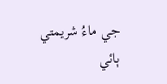جي ماءُ شريمتي ٻائي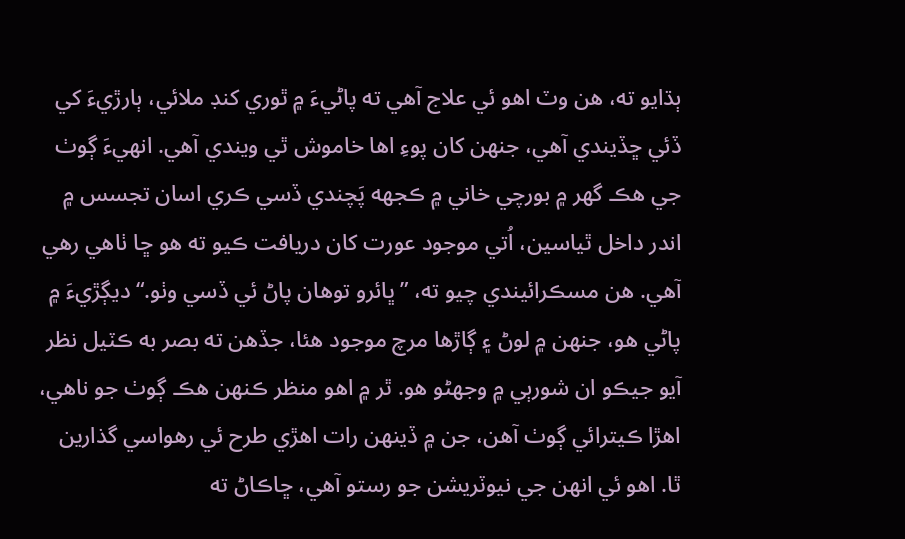ٻڌايو ته، هن وٽ اهو ئي علاج آهي ته پاڻيءَ ۾ ٿوري کنڊ ملائي، ٻارڙيءَ کي ڏئي ڇڏيندي آهي، جنهن کان پوءِ اها خاموش ٿي ويندي آهي. انهيءَ ڳوٺ جي هڪ گهر ۾ بورچي خاني ۾ ڪجهه پَچندي ڏسي ڪري اسان تجسس ۾ اندر داخل ٿياسين، اُتي موجود عورت کان دريافت ڪيو ته هو ڇا ٺاهي رهي آهي. هن مسڪرائيندي چيو ته، ”ڀائرو توهان پاڻ ئي ڏسي وٺو.“ ديڳڙيءَ ۾ پاڻي هو، جنهن ۾ لوڻ ۽ ڳاڙها مرچ موجود هئا، جڏهن ته بصر به ڪٽيل نظر آيو جيڪو ان شورٻي ۾ وجهڻو هو. ٿر ۾ اهو منظر ڪنهن هڪ ڳوٺ جو ناهي، اهڙا ڪيترائي ڳوٺ آهن، جن ۾ ڏينهن رات اهڙي طرح ئي رهواسي گذارين ٿا. اهو ئي انهن جي نيوٽريشن جو رستو آهي، ڇاڪاڻ ته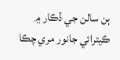ٻن سالن جي ڏڪار ۾ ڪيترائي جانور مري چڪا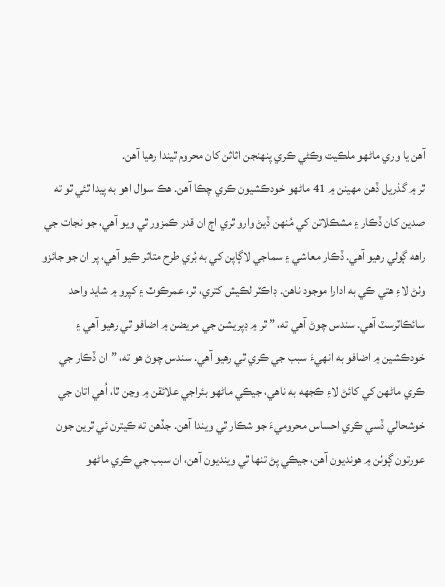آهن يا وري ماڻهو ملڪيت وڪڻي ڪري پنهنجن اثاثن کان محروم ٿيندا رهيا آهن.
ٿر ۾ گذريل ڏهن مهينن ۾ 41 ماڻهو خودڪشيون ڪري چڪا آهن. هڪ سوال اهو به پيدا ٿئي ٿو ته صدين کان ڏڪار ۽ مشڪلاتن کي مُنهن ڏيڻ وارو ٿري اڄ ان قدر ڪمزور ٿي ويو آهي، جو نجات جي راهه ڳولي رهيو آهي. ڏڪار معاشي ۽ سماجي لاڳاپن کي به بُري طرح متاثر ڪيو آهي، پر ان جو جائزو وٺڻ لاءِ هتي ڪي به ادارا موجود ناهن. ڊاڪٽر لڪيش کتري، ٿر، عمرڪوٽ ۽ کپرو ۾ شايد واحد سائڪاٽرسٽ آهي. سندس چوڻ آهي ته، ” ٿر ۾ ڊپريشن جي مريضن ۾ اضافو ٿي رهيو آهي ۽ خودڪشين ۾ اضافو به انهيءَ سبب جي ڪري ٿي رهيو آهي. سندس چوڻ هو ته، ”ان ڏڪار جي ڪري ماڻهن کي کائڻ لاءِ ڪجهه به ناهي، جيڪي ماڻهو بئراجي علائقن ۾ وڃن ٿا، اُهي اتان جي خوشحالي ڏسي ڪري احساس محروميءَ جو شڪار ٿي ويندا آهن. جڏهن ته ڪيترن ئي ٿرين جون عورتون ڳوٺن ۾ هونديون آهن، جيڪي پڻ تنها ٿي وينديون آهن، ان سبب جي ڪري ماڻهو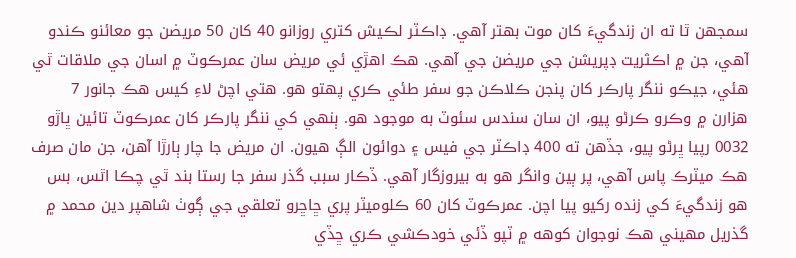سمجهن ٿا ته ان زندگيءَ کان موت بهتر آهي. ڊاڪٽر لڪيش کتري روزانو 40 کان 50 مريضن جو معائنو ڪندو آهي، جن ۾ اڪثريت ڊپريشن جي مريضن جي آهي. هڪ اهڙي ئي مريض سان عمرڪوٽ ۾ اسان جي ملاقات ٿي هئي، جيڪو ننگر پارڪر کان پنجن ڪلاڪن جو سفر طئي ڪري پهتو هو. هتي اچڻ لاءِ کيس هڪ جانور 7 هزارن ۾ وڪرو ڪرڻو پيو، ان سان سندس سئوٽ به موجود هو. ٻنهي کي ننگر پارڪر کان عمرڪوٽ تائين ڀاڙو 0032 رپيا ڀرڻو پيو، جڏهن ته 400 ڊاڪٽر جي فيس ۽ دوائون الڳ هيون. ان مريض جا چار ٻارڙا آهن، جن مان صرف هڪ ميٽرڪ پاس آهي، پر ٻين وانگر هو به بيروزگار آهي. ڏڪار سبب گذر سفر جا رستا بند ٿي چڪا اٿس، بس هو زندگيءَ کي زنده رکيو پيا اچن. عمرڪوٽ کان 60 ڪلوميٽر پري ڇاڇرو تعلقي جي ڳوٺ شاهپر دين محمد ۾ گذريل مهيني هڪ نوجوان کوهه ۾ ٽپو ڏئي خودڪشي ڪري ڇڏي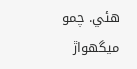هئي. چمو ميگهواڙ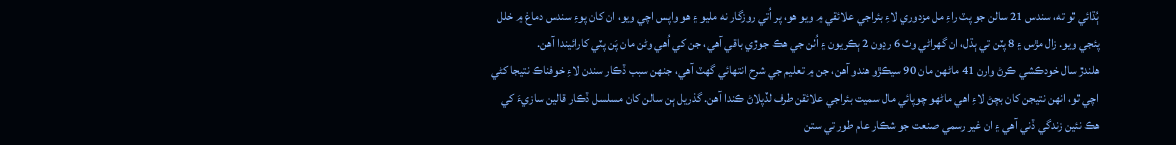ٻُڌائي ٿو ته، سندس 21 سالن جو پٽ راءِ مل مزدوري لاءِ بئراجي علائقي ۾ ويو هو، پر اُتي روزگار نه مليو ۽ هو واپس اچي ويو، ان کان پوءِ سندس دماغ ۾ خلل پئجي ويو. زال مڙس ۽ 8 پٽن تي ٻڌل، ان گهراڻي وٽ 6 رڍون 2 ٻڪريون ۽ اُٺن جي هڪ جوڙي باقي آهي، جن کي اُهي وڻن مان پَن پٽي کارائيندا آهن.
هلندڙ سال خودڪشي ڪرڻ وارن 41 ماڻهن مان 90 سيڪڙو هندو آهن، جن ۾ تعليم جي شرح انتهائي گهٽ آهي، جنهن سبب ڏڪار سندن لاءِ خوفناڪ نتيجا کڻي اچي ٿو، انهن نتيجن کان بچڻ لاءِ اهي ماڻهو چوپائي مال سميت بئراجي علائقن طرف لڏپلاڻ ڪندا آهن. گذريل ٻن سالن کان مسلسل ڏڪار قالين سازيءَ کي هڪ نئين زندگي ڏني آهي ۽ ان غير رسمي صنعت جو شڪار عام طور تي ستن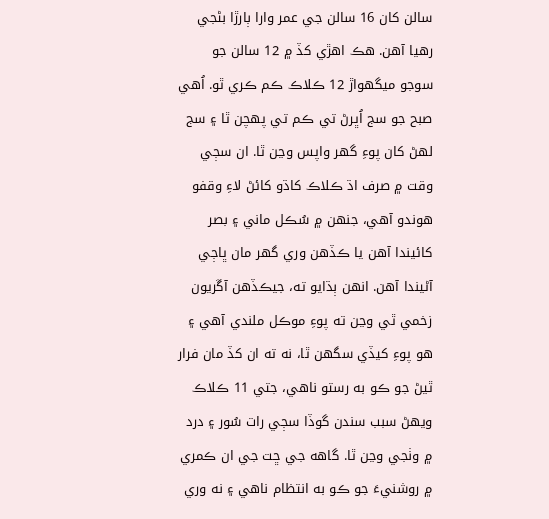سالن کان 16 سالن جي عمر وارا ٻارڙا بڻجي رهيا آهن. هڪ اهڙي کڏ ۾ 12 سالن جو سوجو ميگهواڙ 12 ڪلاڪ ڪم ڪري ٿو. اُهي صبح جو سج اُڀرڻ تي ڪم تي پهچن ٿا ۽ سج لهڻ کان پوءِ گهر واپس وڃن ٿا. ان سڄي وقت ۾ صرف اڌ ڪلاڪ کاڌو کائڻ لاءِ وقفو هوندو آهي، جنهن ۾ سُڪل ماني ۽ بصر کائيندا آهن يا ڪڏهن وري گهر مان ڀاڄي آڻيندا آهن. انهن ٻڌايو ته، جيڪڏهن آڱريون زخمي ٿي وڃن ته پوءِ موڪل ملندي آهي ۽ هو پوءِ کيڏي سگهن ٿا، نه ته ان کڏ مان فرار ٿيڻ جو ڪو به رستو ناهي، جتي 11 ڪلاڪ ويهڻ سبب سندن گوڏا سڄي رات سُور ۽ درد ۾ وٺجي وڃن ٿا. گاهه جي ڇت جي ان ڪمري ۾ روشنيءَ جو ڪو به انتظام ناهي ۽ نه وري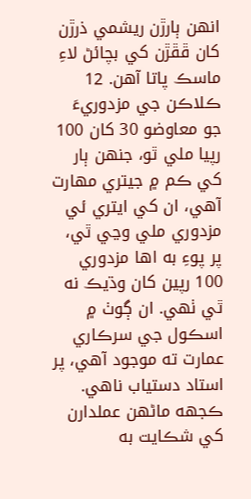انهن ٻارڙن ريشمي ذرڙن کان ڦڦڙن کي بچائڻ لاءِ ماسڪ پاتا آهن. 12 ڪلاڪن جي مزدوريءَ جو معاوضو 30 کان 100 رپيا ملي ٿو، جنهن ٻار کي ڪم ۾ جيتري مهارت آهي، ان کي ايتري ئي مزدوري ملي وڃي ٿي، پر پوءِ به اها مزدوري 100 رپين کان وڌيڪ نه ٿي ٺهي. ان ڳوٺ ۾ اسڪول جي سرڪاري عمارت ته موجود آهي، پر استاد دستياب ناهي. ڪجهه ماڻهن عملدارن کي شڪايت به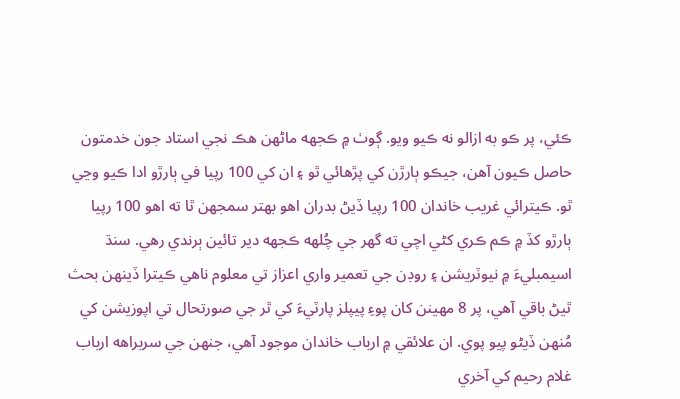ڪئي، پر ڪو به ازالو نه ڪيو ويو. ڳوٺ ۾ ڪجهه ماڻهن هڪ نجي استاد جون خدمتون حاصل ڪيون آهن، جيڪو ٻارڙن کي پڙهائي ٿو ۽ ان کي 100 رپيا في ٻارڙو ادا ڪيو وڃي ٿو. ڪيترائي غريب خاندان 100 رپيا ڏيڻ بدران اهو بهتر سمجهن ٿا ته اهو 100 رپيا ٻارڙو کڏ ۾ ڪم ڪري کڻي اچي ته گهر جي چُلهه ڪجهه دير تائين ٻرندي رهي. سنڌ اسيمبليءَ ۾ نيوٽريشن ۽ روڊن جي تعمير واري اعزاز تي معلوم ناهي ڪيترا ڏينهن بحث ٿيڻ باقي آهي، پر 8 مهينن کان پوءِ پيپلز پارٽيءَ کي ٿر جي صورتحال تي اپوزيشن کي مُنهن ڏيڻو پيو پوي. ان علائقي ۾ ارباب خاندان موجود آهي، جنهن جي سربراهه ارباب غلام رحيم کي آخري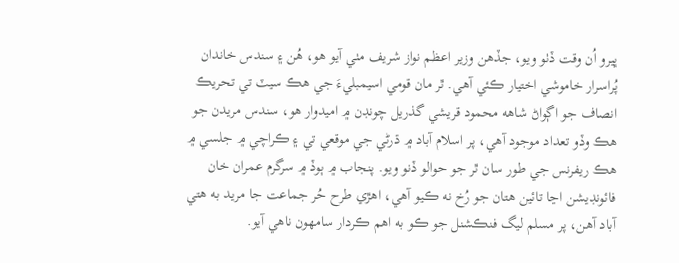ڀيرو اُن وقت ڏٺو ويو، جڏهن وزير اعظم نواز شريف مٺي آيو هو، هُن ۽ سندس خاندان پُراسرار خاموشي اختيار ڪئي آهي. ٿر مان قومي اسيمبليءَ جي هڪ سيٽ تي تحريڪ انصاف جو اڳواڻ شاهه محمود قريشي گذريل چونڊن ۾ اميدوار هو، سندس مريدن جو هڪ وڏو تعداد موجود آهي، پر اسلام آباد ۾ ڌرڻي جي موقعي تي ۽ ڪراچي ۾ جلسي ۾ هڪ ريفرنس جي طور سان ٿر جو حوالو ڏنو ويو. پنجاب ۾ ٻوڏ ۾ سرگرم عمران خان فائونڊيشن اڃا تائين هتان جو رُخ نه ڪيو آهي، اهڙي طرح حُر جماعت جا مريد به هتي آباد آهن، پر مسلم ليگ فنڪشنل جو ڪو به اهم ڪردار سامهون ناهي آيو.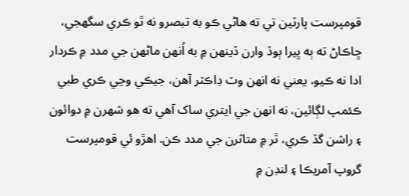قومپرست پارٽين تي ته هاڻي ڪو به تبصرو نه ٿو ڪري سگهجي، ڇاڪاڻ ته ٻه ڀيرا ٻوڏ وارن ڏينهن ۾ به اُنهن ماڻهن جي مدد ۾ ڪردار ادا نه ڪيو، يعني نه انهن وٽ ڊاڪٽر آهن، جيڪي وڃي ڪري طبي ڪئمپ لڳائين، نه انهن جي ايتري ساک آهي ته هو شهرن ۾ دوائون ۽ راشن گڏ ڪري، ٿر ۾ متاثرن جي مدد ڪن. اهڙو ئي قومپرست گروپ آمريڪا ۽ لنڊن ۾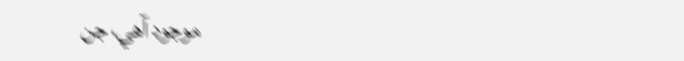موجود آهي، جن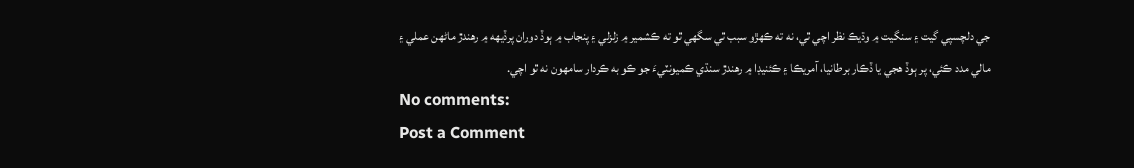جي دلچسپي گيت ۽ سنگيت ۾ وڌيڪ نظر اچي ٿي، نه ته ڪهڙو سبب ٿي سگهي ٿو ته ڪشمير ۾ زلزلي ۽ پنجاب ۾ ٻوڏ دوران پرڏيهه ۾ رهندڙ ماڻهن عملي ۽ مالي مدد ڪئي، پر ٻوڏ هجي يا ڏڪار برطانيا، آمريڪا ۽ ڪئنيڊا ۾ رهندڙ سنڌي ڪميونٽيءَ جو ڪو به ڪردار سامهون نه ٿو اچي.
No comments:
Post a Comment